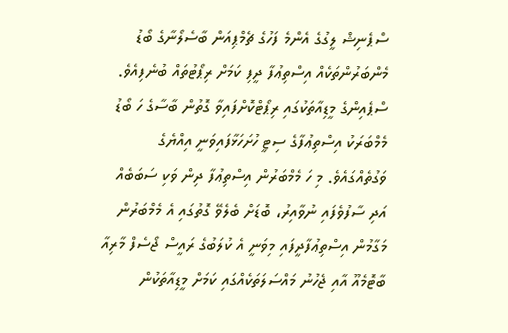ސްޕެނިޝް ލީގުގެ އެންމެ ފަހުގެ ޗެމްޕިއަން ބާސެލޯނާގެ ބޯޑު މެންބަރުންތަކެއް އިސްތިޢުފާ ދީފި ކަމަށް ރިޕޯޓުތައް ބުނެފިއެވެ.
ސްޕެއިންގެ މީޑިއާތަކުގައި ރިޕޯޓްކޮށްފައިވާ ގޮތުން ބާސާގެ ހަ ބޯޑު މެމްބަރަކު އިސްތިޢުފާގެ ސިޓީ ހުށަހަޅާފައިވަނީ އިއްޔެގެ ވަގުތެއްގައެވެ. މި ހަ މެމްބަރުން އިސްތިޢުފާ ދިން ވަކި ސަބަބެއް އަދި ސާފުވެފައި ނުވާއިރު، ބޮޑަށް ބެލެވޭ ގޮތުގައި އެ މެމްބަރުން މަގާމުން އިސްތިޢުފާދީފައި މިވަނީ އެ ކުލަބުގެ ރައީސް ޖޯސެފް މާރިއާ ބާޓޮމެއޫ އާއި ޖެހުނު މައްސަލަތަކެއްގައި ކަމަށް މީޑިއާތަކުން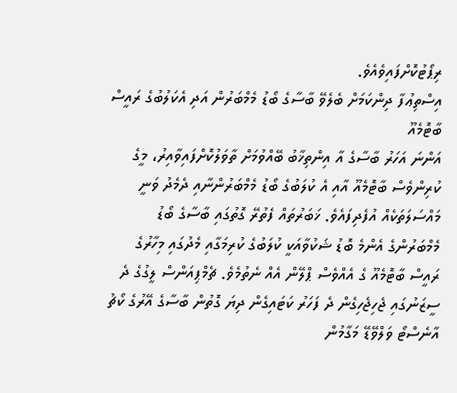ރިޕޯޓުކޮށްފައިވެއެވެ.
އިސްތިޢުފާ ދިންކަމަށް ބެލެވޭ ބާސާގެ ބޯޑު މެމްބަރުން އަދި އެކަލުބުގެ ރައީސް ބާޓޮމެއޫ
އަންނަ އަހަރު ބާސާގެ އާ އިންތިޚާބު ބޭއްވުމަށް ތާވަލުކޮށްފައިވާއިރު، މީގެ ކުރިންވެސް ބާޓޮމެއޫ އާއި އެ ކުލަބުގެ ބޯޑު މެމްބަރުންނާއި ދެމެދު ވަނީ މައްސަލަތަކެއް އުފެދިފައެވެ. ޚަބަރުތައް ފެތުރޭ ގޮތުގައި ބާސާގެ ބޯޑު މެމްބަރުންގެ އެންމެ ބޮޑު ޝަކުވާއަކީ ކުލަބުގެ ކުރިމަގާއި މެދުގައި މިހާރުގެ ރައީސް ބާޓޮމެއޫ ގެ އެއްވެސް ޕްލޭން އެއް ނެތުމެވެ. ޗެމްޕިއަންސް ލީގުގެ ދެ ސީޒަނުގައި ޖެހިޖެހިގެން ދެ ފަހަރު ކަޓައިގެން ދިޔަ ގޮތުން ބާސާގެ އޭރުގެ ކޯޗު އާނެސްޓޯ ވަލްވޭޑޭ މަގާމުން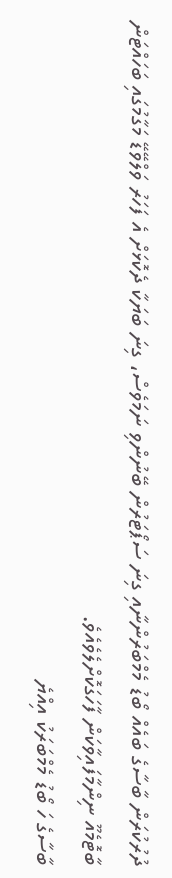ދުރުކުރަން ބާސާގެ ބައެއް ބޯޑު މެމްބަރުންނާއި ގިނަ ސަޕޯޓަރުން ބޭނުންވި ނަމަވެސް، ގިނަ ބަޔަކާ ދެކޮޅަށް އެ ފަހަރު ވަލްވޭޑޭ މަގާމުގައި ބަހައްޓަން ބާޓޮމެއޫ ނިންމާފައިވާކަން ފާހަގަކޮށްލެވެއެވެ.
ބާސާގެ ހަ ބޯޑު މެމްބަރަކު އިއްޔެ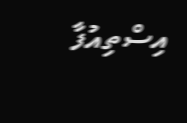އިސްތިއުފާ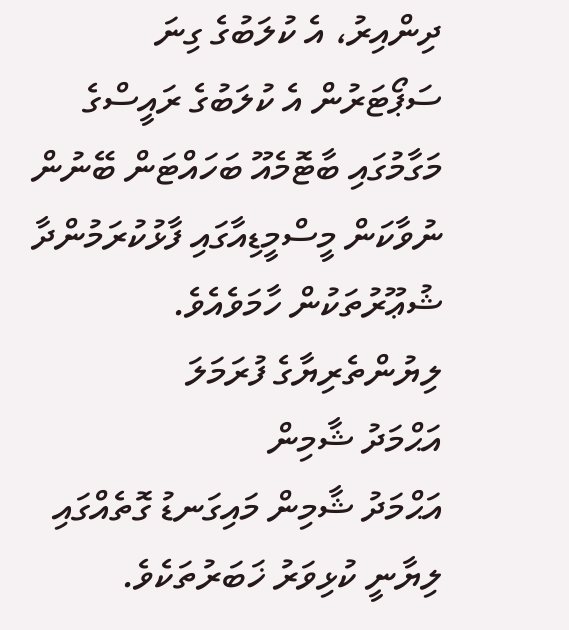ދިންއިރު، އެ ކުލަބުގެ ގިނަ ސަޕޯޓަރުން އެ ކުލަބުގެ ރައީސްގެ މަގާމުގައި ބާޓޮމެއޫ ބަހައްޓަން ބޭނުން ނުވާކަން މީސްމީޑިއާގައި ފާޅުކުރަމުންދާ ޝުޢޫރުތަކުން ހާމަވެއެވެ.
ލިޔުންތެރިޔާގެ ފުރަމަލަ
އަޙްމަދު ޝާމިން
އަޙްމަދު ޝާމިން މައިގަނޑު ގޮތެއްގައި ލިޔާނީ ކުޅިވަރު ޚަބަރުތަކެވެ.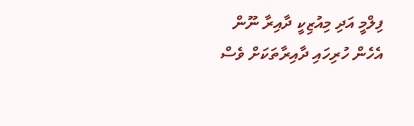ފިލްމީ އަދި މިއުޒިކީ ދާއިރާ ނޫން އެހެން ހުރިހައި ދާއިރާތަކަށް ވެސް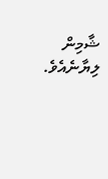ޝާމިން ލިޔާނެއެވެ.